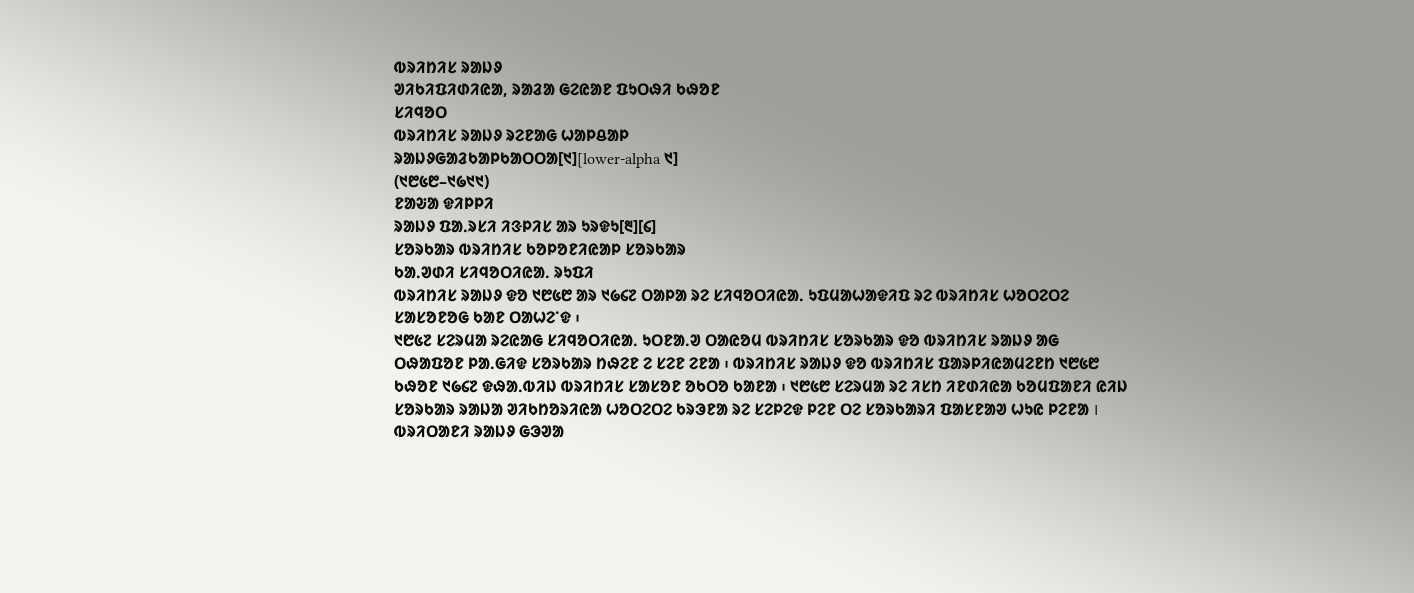ᱵᱨᱤᱴᱤᱥ ᱨᱟᱡᱽ
ᱣᱤᱠᱤᱯᱤᱰᱤᱭᱟ, ᱨᱟᱲᱟ ᱜᱮᱭᱟᱱ ᱯᱩᱛᱷᱤ ᱠᱷᱚᱱ
ᱥᱤᱧᱚᱛ
ᱵᱨᱤᱴᱤᱥ ᱨᱟᱡᱽ ᱨᱮᱱᱟᱜ ᱦᱟᱞᱪᱟᱞ
ᱨᱟᱡᱽᱜᱟᱲᱠᱟᱞᱠᱟᱛᱛᱟ[᱑][lower-alpha ᱑]
(᱑᱘᱕᱘–᱑᱙᱑᱑)
ᱱᱟᱶᱟ ᱫᱤᱞᱞᱤ
ᱨᱟᱡᱽ ᱯᱟᱹᱨᱥᱤ ᱤᱝᱞᱤᱥ ᱟᱨ ᱩᱨᱫᱩ[᱓][᱔]
ᱥᱚᱨᱠᱟᱨ ᱵᱨᱤᱴᱤᱥ ᱠᱚᱞᱚᱱᱤᱭᱟᱞ ᱥᱚᱨᱠᱟᱨ
ᱠᱟᱹᱣᱰᱤ ᱥᱤᱧᱚᱛᱤᱭᱟᱹ ᱨᱩᱯᱤ
ᱵᱨᱤᱴᱤᱥ ᱨᱟᱡᱽ ᱫᱚ ᱑᱘᱕᱘ ᱟᱨ ᱑᱙᱔᱗ ᱛᱟᱞᱟ ᱨᱮ ᱥᱤᱧᱚᱛᱤᱭᱟᱹ ᱩᱯᱢᱟᱦᱟᱫᱤᱯ ᱨᱮ ᱵᱨᱤᱴᱤᱥ ᱦᱚᱛᱮᱛᱮ ᱥᱟᱥᱚᱱᱚᱜ ᱠᱟᱱ ᱛᱟᱦᱮᱸᱫ ᱾
᱑᱘᱕᱗ ᱥᱮᱨᱢᱟ ᱨᱮᱭᱟᱜ ᱥᱤᱧᱚᱛᱤᱭᱟᱹ ᱩᱛᱱᱟᱹᱣ ᱛᱟᱭᱚᱢ ᱵᱨᱤᱴᱤᱥ ᱥᱚᱨᱠᱟᱨ ᱫᱚ ᱵᱨᱤᱴᱤᱥ ᱨᱟᱡᱽ ᱟᱜ ᱛᱷᱟᱯᱚᱱ ᱞᱟᱹᱜᱤᱫ ᱥᱚᱨᱠᱟᱨ ᱴᱷᱮᱱ ᱮ ᱥᱮᱱ ᱮᱱᱟ ᱾ ᱵᱨᱤᱴᱤᱥ ᱨᱟᱡᱽ ᱫᱚ ᱵᱨᱤᱴᱤᱥ ᱯᱟᱨᱞᱤᱭᱟᱢᱮᱱᱴ ᱑᱘᱕᱘ ᱠᱷᱚᱱ ᱑᱙᱔᱗ ᱫᱷᱟᱹᱵᱤᱡ ᱵᱨᱤᱴᱤᱥ ᱥᱟᱥᱚᱱ ᱚᱠᱛᱚ ᱠᱟᱱᱟ ᱾ ᱑᱘᱕᱘ ᱥᱮᱨᱢᱟ ᱨᱮ ᱤᱥᱴ ᱤᱱᱰᱤᱭᱟ ᱠᱚᱢᱯᱟᱱᱤ ᱭᱤᱡ ᱥᱚᱨᱠᱟᱨ ᱨᱟᱡᱟ ᱣᱤᱠᱴᱚᱨᱤᱭᱟ ᱦᱚᱛᱮᱛᱮ ᱠᱨᱳᱱᱟ ᱨᱮ ᱥᱮᱞᱮᱫ ᱞᱮᱱ ᱛᱮ ᱥᱚᱨᱠᱟᱨᱤ ᱯᱟᱥᱱᱟᱣ ᱦᱩᱭ ᱞᱮᱱᱟ ।
ᱵᱨᱤᱛᱟᱱᱤ ᱨᱟᱡᱽ ᱜᱳᱣᱟ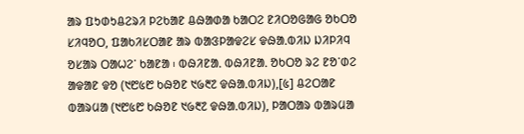ᱟᱨ ᱯᱩᱰᱩᱪᱮᱨᱤ ᱞᱮᱠᱟᱱ ᱪᱷᱟᱰᱟ ᱠᱟᱛᱮ ᱱᱤᱛᱚᱜᱟᱜ ᱚᱠᱛᱚ ᱥᱤᱧᱚᱛ, ᱯᱟᱠᱤᱥᱛᱟᱱ ᱟᱨ ᱵᱟᱝᱞᱟᱫᱮᱥ ᱫᱷᱟᱹᱵᱤᱡ ᱡᱤᱞᱤᱧ ᱚᱥᱟᱨ ᱛᱟᱦᱮᱸ ᱠᱟᱱᱟ ᱾ ᱵᱷᱤᱱᱟᱹ ᱵᱷᱤᱱᱟᱹ ᱚᱠᱛᱚ ᱨᱮ ᱱᱚᱸᱰᱮ ᱟᱫᱟᱱ ᱫᱚ (᱑᱘᱕᱘ ᱠᱷᱚᱱ ᱑᱙᱓᱗ ᱫᱷᱟᱹᱵᱤᱡ),[᱕] ᱪᱮᱛᱟᱱ ᱵᱟᱨᱢᱟ (᱑᱘᱕᱘ ᱠᱷᱚᱱ ᱑᱙᱓᱗ ᱫᱷᱟᱹᱵᱤᱡ), ᱞᱟᱛᱟᱨ ᱵᱟᱨᱢᱟ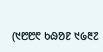(᱑᱘᱘᱖ ᱠᱷᱚᱱ ᱑᱙᱓᱗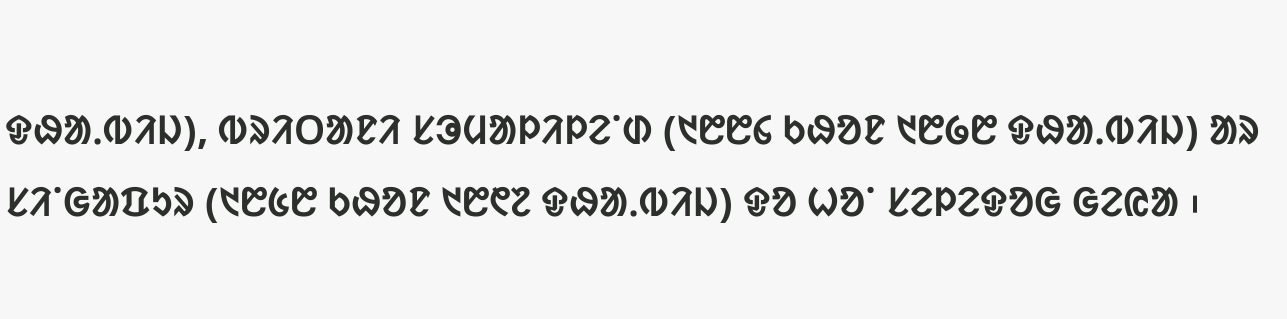ᱫᱷᱟᱹᱵᱤᱡ), ᱵᱨᱤᱛᱟᱱᱤ ᱥᱳᱢᱟᱞᱤᱞᱮᱸᱰ (᱑᱘᱘᱔ ᱠᱷᱚᱱ ᱑᱘᱙᱘ ᱫᱷᱟᱹᱵᱤᱡ) ᱟᱨ ᱥᱤᱸᱜᱟᱯᱩᱨ (᱑᱘᱕᱘ ᱠᱷᱚᱱ ᱑᱘᱖᱗ ᱫᱷᱟᱹᱵᱤᱡ) ᱫᱚ ᱦᱚᱸ ᱥᱮᱞᱮᱫᱚᱜ ᱜᱮᱭᱟ ᱾